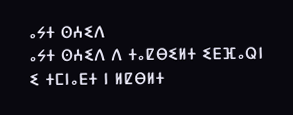ⴰⵢⵜ ⵙⵄⵉⴷ
ⴰⵢⵜ ⵙⵄⵉⴷ ⴷ ⵜⴰⵇⴱⵉⵍⵜ ⵉⴹⴼⴰⵕⵏ ⵉ ⵜⵎⵏⴰⴹⵜ ⵏ ⵍⵇⴱⵍⵜ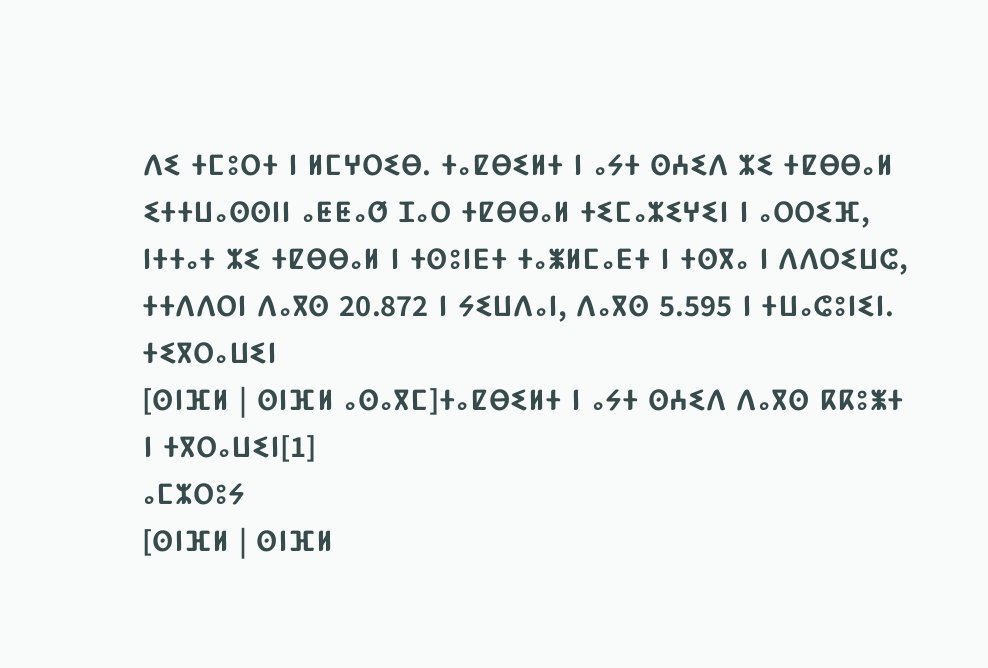ⴷⵉ ⵜⵎⵓⵔⵜ ⵏ ⵍⵎⵖⵔⵉⴱ. ⵜⴰⵇⴱⵉⵍⵜ ⵏ ⴰⵢⵜ ⵙⵄⵉⴷ ⵣⵉ ⵜⵇⴱⴱⴰⵍ ⵉⵜⵜⵡⴰⵙⵙⵏⵏ ⴰⵟⵟⴰⵚ ⵊⴰⵔ ⵜⵇⴱⴱⴰⵍ ⵜⵉⵎⴰⵣⵉⵖⵉⵏ ⵏ ⴰⵔⵔⵉⴼ, ⵏⵜⵜⴰⵜ ⵣⵉ ⵜⵇⴱⴱⴰⵍ ⵏ ⵜⵙⵓⵏⴹⵜ ⵜⴰⵥⵍⵎⴰⴹⵜ ⵏ ⵜⵙⴳⴰ ⵏ ⴷⴷⵔⵉⵡⵛ, ⵜⵜⴷⴷⵔⵏ ⴷⴰⴳⵙ 20.872 ⵏ ⵢⵉⵡⴷⴰⵏ, ⴷⴰⴳⵙ 5.595 ⵏ ⵜⵡⴰⵛⵓⵏⵉⵏ.
ⵜⵉⴳⵔⴰⵡⵉⵏ
[ⵙⵏⴼⵍ | ⵙⵏⴼⵍ ⴰⵙⴰⴳⵎ]ⵜⴰⵇⴱⵉⵍⵜ ⵏ ⴰⵢⵜ ⵙⵄⵉⴷ ⴷⴰⴳⵙ ⴽⴽⵓⵥⵜ ⵏ ⵜⴳⵔⴰⵡⵉⵏ[1]
ⴰⵎⵣⵔⵓⵢ
[ⵙⵏⴼⵍ | ⵙⵏⴼⵍ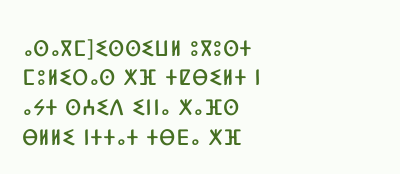ⴰⵙⴰⴳⵎ]ⵉⵙⵙⵉⵡⵍ ⵓⴳⵓⵙⵜ ⵎⵓⵍⵉⵔⴰⵙ ⵅⴼ ⵜⵇⴱⵉⵍⵜ ⵏ ⴰⵢⵜ ⵙⵄⵉⴷ ⵉⵏⵏⴰ ⵅⴰⴼⵙ ⴱⵍⵍⵉ ⵏⵜⵜⴰⵜ ⵜⴱⴹⴰ ⵅⴼ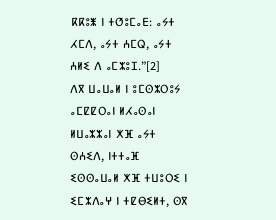ⴽⴽⵓⵥ ⵏ ⵜⵚⵓⵎⴰⴹ: ⴰⵢⵜ ⵃⵎⴷ, ⴰⵢⵜ ⵄⵎⵕ, ⴰⵢⵜ ⵄⵍⵉ ⴷ ⴰⵎⵣⵓⵊ.”[2]
ⴷⴳ ⵡⴰⵡⴰⵍ ⵏ ⵓⵎⵙⵣⵔⵓⵢ ⴰⵎⵇⵇⵔⴰⵏ ⵍⵃⴰⵙⴰⵏ ⵍⵡⴰⵣⵣⴰⵏ ⵅⴼ ⴰⵢⵜ ⵙⵄⵉⴷ, ⵏⵜⵜⴰⴼ ⵉⵙⵙⴰⵡⴰⵍ ⵅⴼ ⵜⵡⵓⵔⵉ ⵏ ⵉⵎⵣⴷⴰⵖ ⵏ ⵜⵇⴱⵉⵍⵜ, ⵙⴳ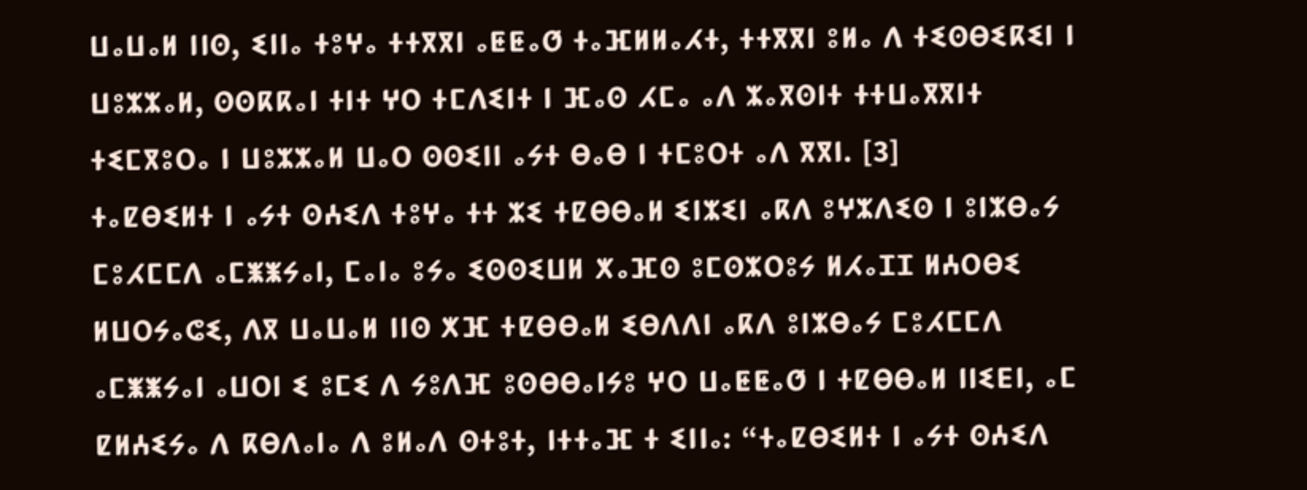ⵡⴰⵡⴰⵍ ⵏⵏⵙ, ⵉⵏⵏⴰ ⵜⵓⵖⴰ ⵜⵜⴳⴳⵏ ⴰⵟⵟⴰⵚ ⵜⴰⴼⵍⵍⴰⵃⵜ, ⵜⵜⴳⴳⵏ ⵓⵍⴰ ⴷ ⵜⵉⵙⴱⵉⴽⵉⵏ ⵏ ⵡⵓⵣⵣⴰⵍ, ⵙⵙⴽⴽⴰⵏ ⵜⵏⵜ ⵖⵔ ⵜⵎⴷⵉⵏⵜ ⵏ ⴼⴰⵙ ⵃⵎⴰ ⴰⴷ ⵣⴰⴳⵙⵏⵜ ⵜⵜⵡⴰⴳⴳⵏⵜ ⵜⵉⵎⴳⵓⵔⴰ ⵏ ⵡⵓⵣⵣⴰⵍ ⵡⴰⵔ ⵙⵙⵉⵏⵏ ⴰⵢⵜ ⴱⴰⴱ ⵏ ⵜⵎⵓⵔⵜ ⴰⴷ ⴳⴳⵏ. [3]
ⵜⴰⵇⴱⵉⵍⵜ ⵏ ⴰⵢⵜ ⵙⵄⵉⴷ ⵜⵓⵖⴰ ⵜⵜ ⵣⵉ ⵜⵇⴱⴱⴰⵍ ⵉⵏⵣⵉⵏ ⴰⴽⴷ ⵓⵖⵣⴷⵉⵙ ⵏ ⵓⵏⵣⴱⴰⵢ ⵎⵓⵃⵎⵎⴷ ⴰⵎⵥⵥⵢⴰⵏ, ⵎⴰⵏⴰ ⵓⵢⴰ ⵉⵙⵙⵉⵡⵍ ⵅⴰⴼⵙ ⵓⵎⵙⵣⵔⵓⵢ ⵍⵃⴰⵊⵊ ⵍⵄⵔⴱⵉ ⵍⵡⵔⵢⴰⵛⵉ, ⴷⴳ ⵡⴰⵡⴰⵍ ⵏⵏⵙ ⵅⴼ ⵜⵇⴱⴱⴰⵍ ⵉⴱⴷⴷⵏ ⴰⴽⴷ ⵓⵏⵣⴱⴰⵢ ⵎⵓⵃⵎⵎⴷ ⴰⵎⵥⵥⵢⴰⵏ ⴰⵡⵔⵏ ⵉ ⵓⵎⵉ ⴷ ⵢⵓⴷⴼ ⵓⵙⴱⴱⴰⵏⵢⵓ ⵖⵔ ⵡⴰⵟⵟⴰⵚ ⵏ ⵜⵇⴱⴱⴰⵍ ⵏⵏⵉⴹⵏ, ⴰⵎ ⵇⵍⵄⵉⵢⴰ ⴷ ⴽⴱⴷⴰⵏⴰ ⴷ ⵓⵍⴰⴷ ⵙⵜⵓⵜ, ⵏⵜⵜⴰⴼ ⵜ ⵉⵏⵏⴰ: “ⵜⴰⵇⴱⵉⵍⵜ ⵏ ⴰⵢⵜ ⵙⵄⵉⴷ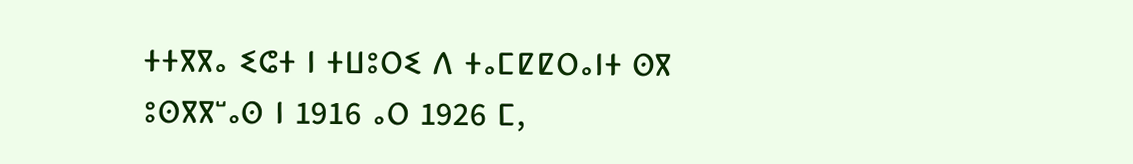ⵜⵜⴳⴳⴰ ⵉⵛⵜ ⵏ ⵜⵡⵓⵔⵉ ⴷ ⵜⴰⵎⵇⵇⵔⴰⵏⵜ ⵙⴳ ⵓⵙⴳⴳⵯⴰⵙ ⵏ 1916 ⴰⵔ 1926 ⵎ,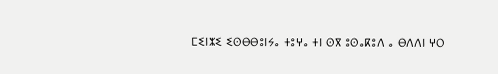ⵎⵉⵏⵣⵉ ⵉⵙⴱⴱⵓⵏⵢⴰ ⵜⵓⵖⴰ ⵜⵏ ⵙⴳ ⵓⵙⴰⴽⵓⴷ ⴰ ⴱⴷⴷⵏ ⵖⵔ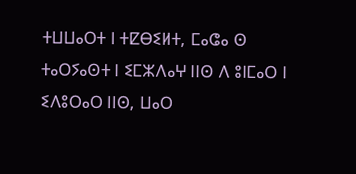ⵜⵡⵡⴰⵔⵜ ⵏ ⵜⵇⴱⵉⵍⵜ, ⵎⴰⵛⴰ ⵙ ⵜⴰⵔⵢⴰⵙⵜ ⵏ ⵉⵎⵣⴷⴰⵖ ⵏⵏⵙ ⴷ ⵓⵏⵎⴰⵔ ⵏ ⵉⴷⵓⵔⴰⵔ ⵏⵏⵙ, ⵡⴰⵔ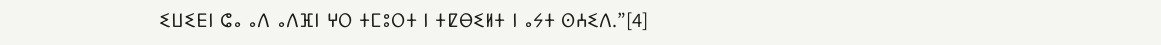ⵉⵡⵉⴹⵏ ⵛⴰ ⴰⴷ ⴰⴷⴼⵏ ⵖⵔ ⵜⵎⵓⵔⵜ ⵏ ⵜⵇⴱⵉⵍⵜ ⵏ ⴰⵢⵜ ⵙⵄⵉⴷ.”[4]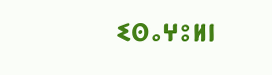ⵉⵙⴰⵖⵓⵍⵏ